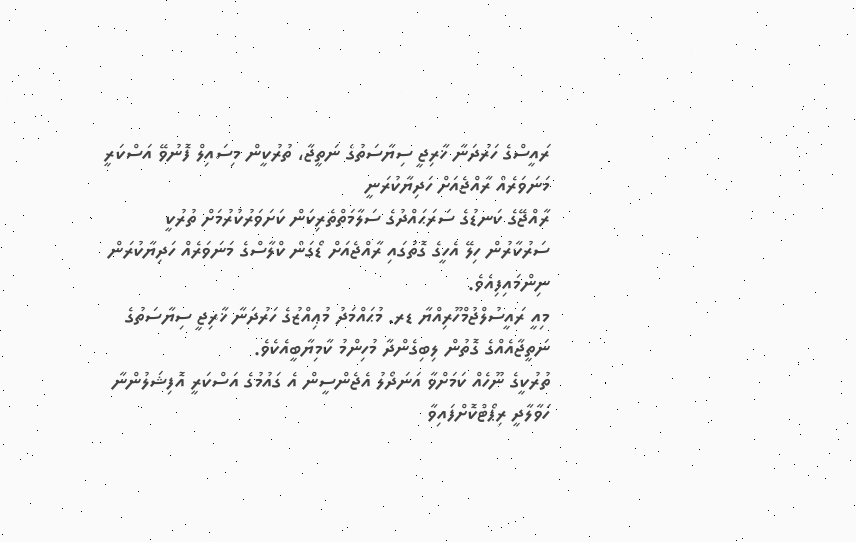ރައީސްގެ ހަރުދަނާ ޚާރިޖީ ސިޔާސަތުގެ ނަތީޖާ، ތުރުކީން މިސައިލް ފޮނުވޭ އަސްކަރީ މަނަވަރެއް ރާއްޖެއަށް ހަދިޔާކުރަނީ
ރާއްޖޭގެ ކަނޑުގެ ސަރަޙައްދުގެ ސަލާމަތްތެރިކަން ކަށަވަރުކުރުމަށް ތުރުކީ ސަރުކާރުން ހިލޭ އެހީގެ ގޮތުގައި ރާއްޖެއަށް ޑޯގަން ކްލާސްގެ މަނަވަރެއް ހަދިޔާކުރަން ނިންމައިފިއެވެ.
މިއީ ރައީސުލްޖުމްހޫރިއްޔާ ޑރ. މުޙައްމަދު މުޢިއްޒުގެ ހަރުދަނާ ޚާރިޖީ ސިޔާސަތުގެ ނަތީޖާއެއްގެ ގޮތުން ލިބިގެންދާ މުހިންމު ކާމިޔާބީއެކެވެ.
ތުރުކީގެ ނޫހެއް ކަމަށްވާ އަނަދޯލު އެޖެންސީން އެ ގައުމުގެ އަސްކަރީ އޮފިޝަލުންނާ ހަވާލާދީ ރިޕޯޓްކޮށްފައިވާ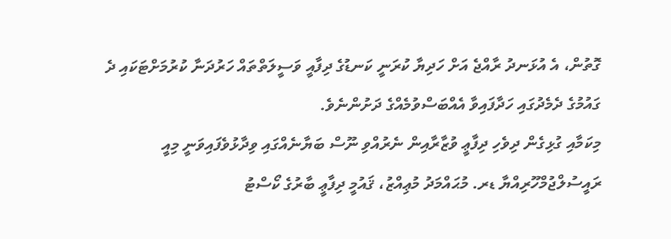ގޮތުން، އެ އުޅަނދު ރާއްޖެ އަށް ހަދިޔާ ކުރަނީ ކަނޑުގެ ދިފާއީ ވަސީލަތްތައް ހަރުދަނާ ކުރުމަށްޓަކައި ދެ ގައުމުގެ ދެމެދުގައި ހަދާފައިވާ އެއްބަސްވުމެއްގެ ދަށުންނެވެ.
މިކަމާއި ގުޅިގެން ދިވެހި ދިފާޢީ ވުޒާރާއިން ނެރުއްވި ނޫސް ބަޔާނެއްގައި ވިދާޅުވެފައިވަނީ މިއީ ރައީސުލްޖުމްހޫރިއްޔާ ޑރ. މުޙައްމަދު މުޢިއްޒު، ޤައުމީ ދިފާޢީ ބާރުގެ ކޯސްޓު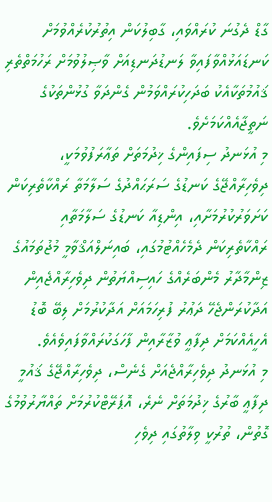ގާޑް ދެގުނަ ކުރައްވައި، ގާބިލުކަން އިތުރުކުރެއްވުމަށް ކަނޑައަޅުއްވާފައިވާ ލަނޑުދަނޑިއަށް ވާޞިލުވުމަށް ރަހުމަތްތެރި ޤައުމުތަކާއެކު ބަދަހިކުރައްވަމުން ގެންދަވާ ގުޅުންތަކުގެ ނަތީޖާއެއްކަމަށެވެ.
މި އުޅަނދު ސިފައިންގެ ޚިދުމަތަށް ތަޢާރަފުވުމަކީ، ދިވެހިރާއްޖޭގެ ކަނޑުގެ ސަރަޙައްދުގެ ސަލާމަތާ ރައްކާތެރިކަން ކަށަވަރުކުރުމަށާއި، އިންޑިއާ ކަނޑުގެ ސަލާމަތާއި ރައްކާތެރިކަން ދެމެހެއްޓުމުގައި، ބައިނަލްއަޤްވާމީ މުޖުތަމައުގެ ޒިންމާދާރު މެންބަރެއްގެ ހައިސިއްޔަތުން ދިވެހިރާއްޖެއިން އަދާކުރަންޖެހޭ ދަޢުރު ފުރިހަމައަށް އަދާކުރުމަށް ލިބޭ ބޮޑު އެހީއެއްކަމަށް ދިފާޢީ ވުޒާރާއިން ފާހަގަކުރައްވާފައިވެއެވެ.
މި އުޅަނދު ދިވެހިރާއްޖެއަށް ގެނެސް، ދިވެހިރާއްޖޭގެ ޤައުމީ ދިފާޢީ ބާރުގެ ޚިދުމަތަށް ނެރެ، އޮޕަރޭޓްކުރުމަށް ތައްޔާރުވުމުގެ ގޮތުން، ތުރުކީ ވިލާތުގައި ދިވެހި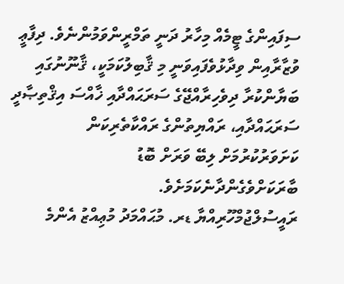ސިފައިންގެ ޓީމެއް މިހާރު ދަނީ ތަމްރީންވަމުންނެވެ. ދިފާޢީ ވުޒާރާއިން ވިދާޅުވެފައިވަނީ މި ޤާބިލުކަމަކީ، ޤާނޫނުގައި ބަޔާންކުރާ ދިވެހިރާއްޖޭގެ ސަރަޙައްދާއި ޚާއްސަ އިޤްތިޞާދީ ސަރަޙައްދާއި، ރައްޔިތުންގެ ރައްކާތެރިކަން ކަށަވަރުކުރުމަށް ލިބޭ ވަރަށް ބޮޑު ބާރަކަށްވެގެންދާނެކަމަށެވެ.
ރައީސުލްޖުމްހޫރިއްޔާ ޑރ. މުޙައްމަދު މުޢިއްޒު އެންމެ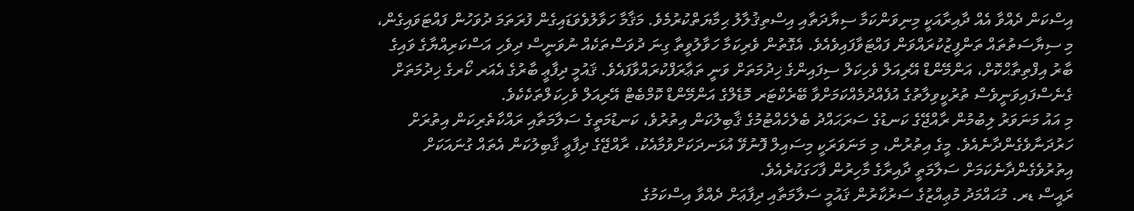އިސްކަން ދެއްވާ އެއް ދާއިރާއަކީ މިނިވަންކަމާ ސިޔާދަތާއި އިސްތިޤުލާލު ޙިމާޔަތްކުރުމެވެ. މަޤާމާ ހަވާލުވެވަޑައިގެން ފުރަތަމަ ދުވަހުން ފައްޓަވައިގެން، މި ސިޔާސަތުތައް ތަންފީޒުކުރައްވަން ފައްޓަވާފައިވެއެވެ. އެގޮތުން ވެރިކަމާ ހަވާލުވީތާ ގިނަ ދުވަސްތަކެއް ނުވަނީސް ދިވެހި އަސްކަރިއްޔާގެ ވައިގެ ބާރު އިފްތިތާޙްކޮށް، އަންމޭންޑް އޭރިއަލް ވެހިކަލް ސިފައިންގެ ޚިދުމަތަށް ވަނީ ތަޢާރަފްކުރައްވާފައެވެ. ޤައުމީ ދިފާޢީ ބާރުގެ އެއަރ ކޯރގެ ޚިދުމަތަށް ގެނެސްފައިވަނީވެސް ތުރުކީވިލާތުގެ އުފެއްދުމެއްކަމަށްވާ ބޭރެކްޓަރ މޮޑެލްގެ އަންމޭންޑް ކޮމްބެޓް އޭރިއަލް ވެހިކަލްތަކެކެވެ.
މި އައު މަނަވަރު ލިބުމުން ރާއްޖޭގެ ކަނޑުގެ ސަރަޙައްދު ބެލެހެއްޓުމުގެ ޤާބިލުކަން އިތުރުވެ، ކަނޑުމަތީގެ ސަލާމަތާއި ރައްކާތެރިކަން އިތުރަށް ހަރުދަނާވެގެންދާނެއެވެ. މީގެ އިތުރުން، މި މަނަވަރަކީ މިސައިލް ފޮނުވޭ އުޅަނދަކަށްވުމާއެކު، ރާއްޖޭގެ ދިފާޢީ ޤާބިލުކަން އެތައް ގުނައަކަށް އިތުރުވެގެންދާނެކަމަށް ސަލާމަތީ ދާއިރާގެ މާހިރުން ފާހަގަކުރެއެވެ.
ރައީސް ޑރ. މުޙައްމަދު މުޢިއްޒުގެ ސަރުކާރުން ޤައުމީ ސަލާމަތާއި ދިފާޢަށް ދެއްވާ އިސްކަމުގެ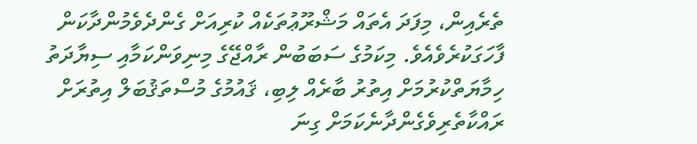ތެރެއިން، މިފަދަ އެތައް މަޝްރޫޢުތަކެއް ކުރިއަށް ގެންދެވެމުންދާކަން ފާހަގަކުރެވެއެވެ. މިކަމުގެ ސަބަބުން ރާއްޖޭގެ މިނިވަންކަމާއި ސިޔާދަތު ހިމާޔަތްކުރުމަށް އިތުރު ބާރެއް ލިބި، ޤައުމުގެ މުސްތަޤުބަލް އިތުރަށް ރައްކާތެރިވެގެންދާނެކަމަށް ގިނަ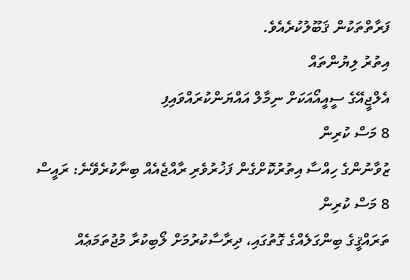ފަރާތްތަކުން ޤަބޫލުކުރެއެވެ.
އިތުރު ލިޔުންތައް
އެލްޖީއޭގެ ސީއީއޯއަކަށް ނިމާލް އައްޔަންކުރައްވައިފި
8 މަސް ކުރިން
ޒުވާނުންގެ ހިއްސާ އިތުރުކޮށްގެން ފަޚުރުވެރި ރާއްޖެއެއް ބިނާކުރެވޭނެ: ރައީސް
8 މަސް ކުރިން
ތަރައްޤީގެ ބިންގަލެއްގެ ގޮތުގައި، ދިރާސާކުރުމަށް ލޯބިކުރާ މުޖުތަމަޢެއް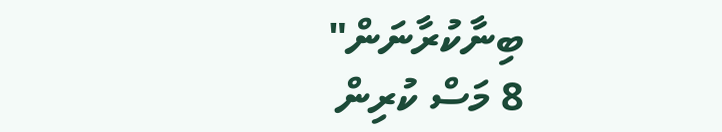ބިނާކުރާނަން"
8 މަސް ކުރިން